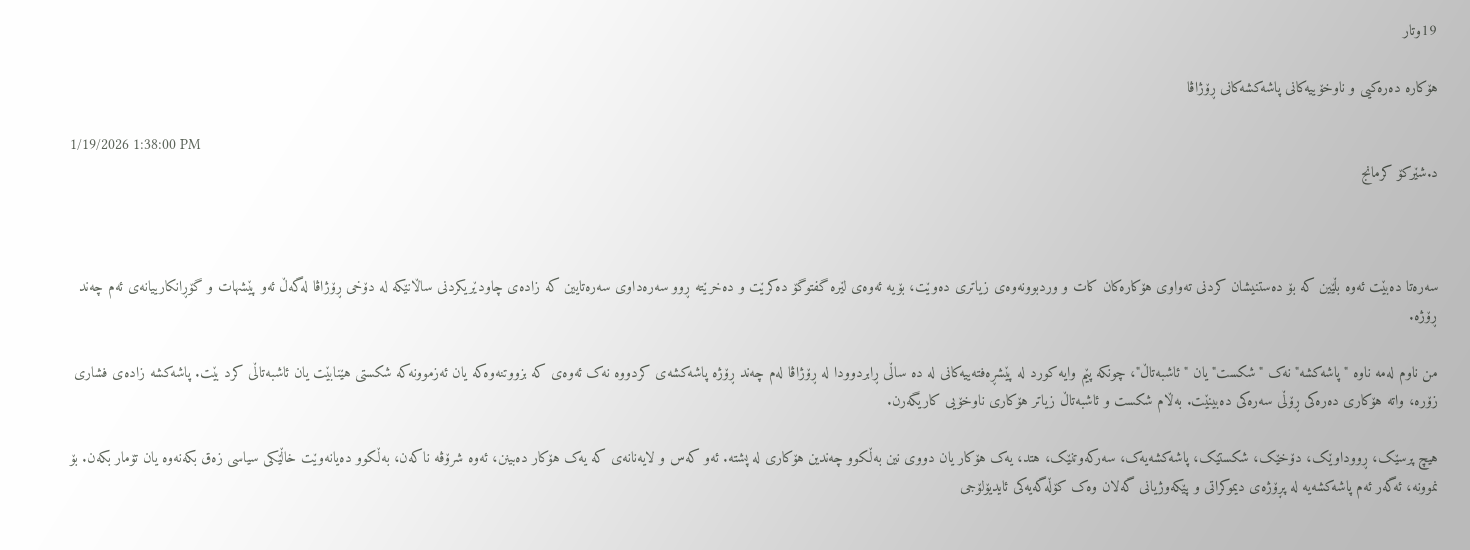19وتار

هۆکارە دەرەکیی و ناوخۆییەکانی پاشەکشەکانی ڕۆژاڤا

1/19/2026 1:38:00 PM
د.شێرکۆ کرمانج



سەرەتا دەبێت ئەوە بڵێین کە بۆ دەستنیشان کردنی تەواوی هۆکارەکان کات و وردبوونەوەی زیاتری دەوێت، بۆیە ئەوەی لێرە گفتوگۆ دەکرێت و دەخرێتە ڕوو سەرەداوی سەرەتایین کە زادەی چاودێریکردنی ساڵانێکە لە دۆخی ڕۆژاڤا لەگەڵ ئەو پێشهات و گۆڕانکارییانەی ئەم چەند ڕۆژە.

من ناوم لەمە ناوە "پاشەکشە" نەک "شکست" یان "ئاشبەتاڵ"، چونکە پێم وایە کورد لە پێشڕەفتەییەکانی لە دە ساڵی ڕابردوودا لە ڕۆژاڤا لەم چەند ڕۆژە پاشەکشەی کردووە نەک ئەوەی کە بزووتنەوەکە یان ئەزموونەکە شکستی هێنابێت یان ئاشبەتاڵی کرد بێت. پاشەکشە زادەی فشاری زۆرە، واتە هۆکاری دەرەکی ڕۆڵی سەرەکی دەبینێت. بەڵام شکست و ئاشبەتاڵ زیاتر هۆکاری ناوخۆیی کاریگەرن.

هیچ پرسێک، ڕووداوێک، دۆخێک، شکستێک، پاشەکشەیەک، سەرکەوتنێک، هتد، یەک هۆکار یان دووی نین بەڵکوو چەندین هۆکاری لە پشتە. ئەو کەس و لایەنانەی کە یەک هۆکار دەبینن، ئەوە شرۆڤە ناکەن، بەڵکوو دەیانەوێت خاڵێکی سیاسی زەق بکەنەوە یان تۆمار بکەن. بۆ نموونە، ئەگەر ئەم پاشەکشەیە لە پڕۆژەی دیموکراتی و پێکەوژیانی گەلان وەک کۆڵەگەیەکی ئایدیۆلۆجی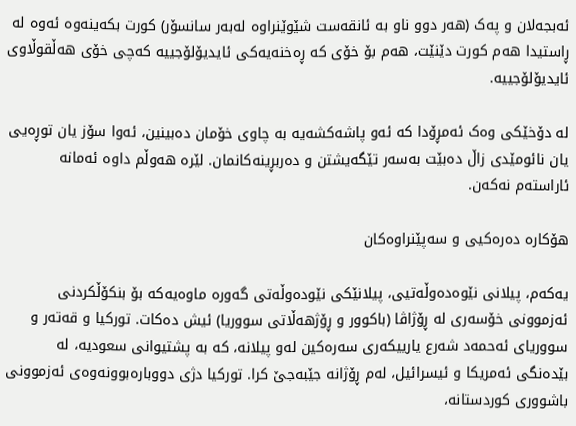ئەبجەلان و پەک (هەر دوو ناو بە ئانقەست شێوێنراوە لەبەر سانسۆر) کورت بکەینەوە ئەوە لە ڕاستیدا هەم کورت دێنێت، هەم بۆ خۆی کە ڕەخنەیەکی ئایدیۆلۆجییە کەچی خۆی هەڵقوڵاوی ئایدیۆلۆجییە.

لە دۆخێکی وەک ئەمڕۆدا کە ئەو پاشەکشەیە بە چاوی خۆمان دەبینین، ئەوا سۆز یان توڕەیی یان نائومێدی زاڵ دەبێت بەسەر تێگەیشتن و دەربڕینەکانمان. لێرە هەوڵم داوە ئەمانە ئاراستەم نەکەن.

هۆکارە دەرەکیی و سەپێنراوەکان

یەکەم، پیلانی نێوەدەوڵەتیی، پیلانێکی نێودەوڵەتی گەورە ماوەیەکە بۆ بنکۆڵکردنی ئەزموونی خۆسەری لە ڕۆژاڤا (باکوور و ڕۆژهەڵاتی سووریا) ئیش دەکات. تورکیا و قەتەر و سووریای ئەحمەد شەرع یارییکەری سەرەکین لەو پیلانە، کە بە پشتیوانی سعودیە، لە بێدەنگی ئەمریکا و ئیسرائیل، لەم ڕۆژانە جێبەجێ کرا. تورکیا دژی دووبارەبوونەوەی ئەزموونی باشووری کوردستانە،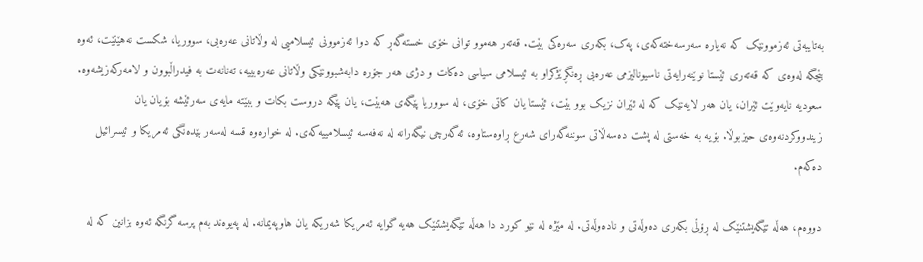بەتایبەتی ئەزموونێک کە نەیارە سەرسەختەکەی، پەک، بکەری سەرەکی بێت. قەتەر هەموو توانی خۆی خستەگەڕ کە دوا ئەزموونی ئیسلامیی لە وڵاتانی عەرەبی، سووریا، شکست نەهێنێت، ئەوە بێجگە لەوەی کە قەتەری ئێستا نوێنەرایەتی ناسیونالیزمی عەرەبی ڕەنگڕێژکراو بە ئیسلامی سیاسی دەکات و دژی هەر جۆرە دابەشبوونێکی وڵاتانی عەرەبییە، تەنانەت بە فیدراڵبوون و لامەرکەزیشەوە. سعودیە نایەوێت ئێران، یان هەر لایەنێک کە لە ئێران نزیک بوو بێت، ئێستا یان کاتی خۆی، لە سووریا پێگەی هەبێت، یان پێگە دروست بکات و ببێتە مایەی سەرئێشە بۆیان یان زیندووکردنەوەی حیزبوڵا. بۆیە بە خەستی لە پشت دەسەڵاتی سوننەگەرای شەرع ڕاوەستاوە، ئەگەرچی نیگەرانە لە نەفەسە ئیسلامییەکەی. لە خوارەوە قسە لەسەر بێدەنگی ئەمریکا و ئیسرائیل دەکەم.

دووەم، هەڵە تێگەیشتنێک لە ڕۆڵی بکەری دەوڵەتی و نادەوڵەتی. لە مێژە لە نێو کورد دا هەڵە تێگەیشتنێک هەیە گوایە ئەمریکا شەریکە یان هاوپەیمانە. لە پەیوەند بەم پرسە گرنگە ئەوە بزانین کە لە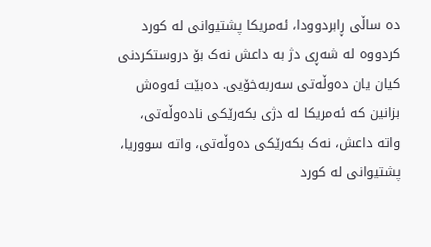دە ساڵی ڕابردوودا، ئەمریکا پشتیوانی لە کورد کردووە لە شەڕی دژ بە داعش نەک بۆ دروستکردنی کیان یان دەوڵەتی سەربەخۆیی. دەبێت ئەوەش بزانین کە ئەمریکا لە دژی بکەرێکی نادەوڵەتی، واتە داعش، نەک بکەرێکی دەوڵەتی، واتە سووریا، پشتیوانی لە کورد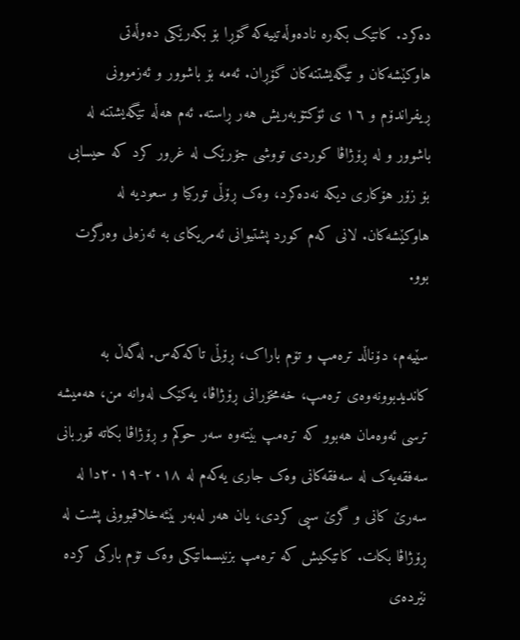دەکرد. کاتێک بکەرە نادەوڵەتییەکە گۆڕا بۆ بکەرێکی دەوڵەتی هاوکێشەکان و تێگەیشتنەکان گۆڕان. ئەمە بۆ باشوور و ئەزموونی ڕیفراندۆم و ١٦ ی ئۆکتۆبەریش هەر ڕاستە. ئەم هەڵە تێگەیشتنە لە باشوور و لە ڕۆژاڤا کوردی تووشی جۆرێک لە غرور کرد کە حیسابی بۆ زۆر هۆکاری دیکە نەدەکرد، وەک ڕۆڵی تورکیا و سعودیە لە هاوکێشەکان. لانی کەم کورد پشتیوانی ئەمریکای بە ئەزەلی وەرگرت بوو.

سێیەم، دۆناڵد ترەمپ و تۆم باراک، ڕۆڵی تاکەکەس. لەگەڵ بە کاندیدبوونەوەی ترەمپ، خەمخۆرانی ڕۆژاڤا، یەکێک لەوانە من، هەمیشە ترسی ئەوەمان هەبوو کە ترەمپ بێتەوە سەر حوکم و ڕۆژاڤا بکاتە قوربانی سەفقەیەک لە سەفقەکانی وەک جاری یەکەم لە ٢٠١٨-٢٠١٩دا لە سەرێ کانی و گرێ سپی کردی، یان هەر لەبەر بێئەخلاقبوونی پشت لە ڕۆژاڤا بکات. کاتێکیش کە ترەمپ بزنیسمانێکی وەک تۆم بارکی کردە نێردەی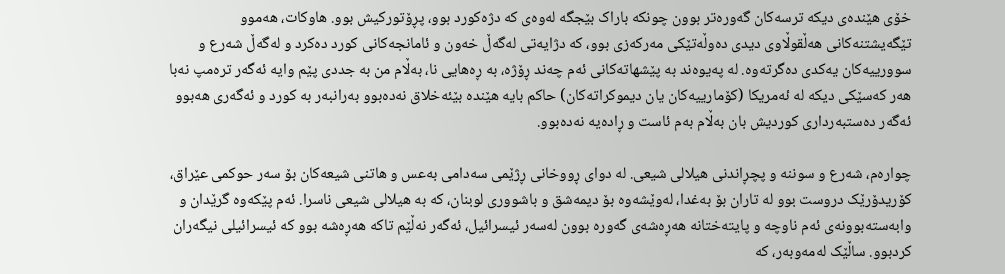خۆی هێندەی دیکە ترسەکان گەورەتر بوون چونکە باراک بێجگە لەوەی کە دژەکورد بوو، پڕۆتورکیش بوو. هاوکات، هەموو تێگەیشتنەکانی هەڵقوڵاوی دیدی دەوڵەتێکی مەرکەزی بوو، کە دژایەتی لەگەڵ خەون و ئامانجەکانی کورد دەکرد و لەگەڵ شەرع و سوورییەکان یەکدی دەگرتەوە. لە پەیوەند بە پێشهاتەکانی ئەم چەند ڕۆژە، بە ڕەهایی نا، بەڵام من بە جددی پێم وایە ئەگەر ترەمپ نەبا هەر کەسێکی دیکە لە ئەمریکا (کۆمارییەکان یان دیموکراتەکان) حاکم بایە هێندە بێئەخلاق نەدەبوو بەرانبەر بە کورد و ئەگەری هەبوو ئەگەر دەستبەرداری کوردیش بان بەڵام بەم ئاست و ڕادەیە نەدەبوو.

چوارەم، شەرع و سوننە و پچڕاندنی هیلالی شیعی. لە دوای ڕووخانی ڕژێمی سەدامی بەعس و هاتنی شیعەکان بۆ سەر حوکمی عێراق، کۆریدۆرێک دروست بوو لە تاران بۆ بەغدا، لەوێشەوە بۆ دیمەشق و باشووری لوبنان، کە بە هیلالی شیعی ناسرا. ئەم پێکەوە گرێدان و وابەستەبوونەی ئەم ناوچە و پایتەختانە هەڕەشەی گەورە بوون لەسەر ئیسرائیل، ئەگەر نەڵێم تاکە هەڕەشە بوو کە ئیسرائیلی نیگەران کردبوو. ساڵێک لەمەوبەر، کە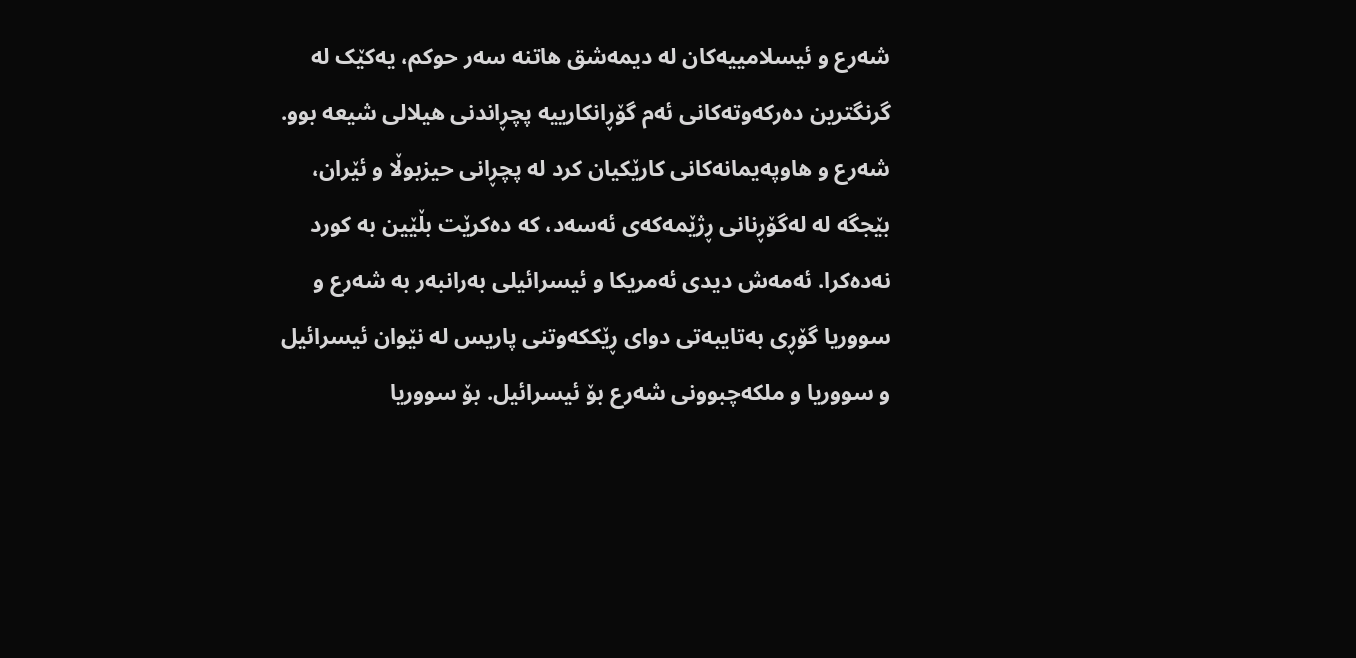شەرع و ئیسلامییەکان لە دیمەشق هاتنە سەر حوکم، یەکێک لە گرنگترین دەرکەوتەکانی ئەم گۆڕانکارییە پچڕاندنی هیلالی شیعە بوو. شەرع و هاوپەیمانەکانی کارێکیان کرد لە پچڕانی حیزبوڵا و ئێران، بێجگە لە لەگۆڕنانی ڕژێمەکەی ئەسەد، کە دەکرێت بڵێین بە کورد نەدەکرا. ئەمەش دیدی ئەمریکا و ئیسرائیلی بەرانبەر بە شەرع و سووریا گۆڕی بەتایبەتی دوای ڕێککەوتنی پاریس لە نێوان ئیسرائیل و سووریا و ملکەچبوونی شەرع بۆ ئیسرائیل. بۆ سووریا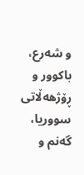و شەرع، باکوور و ڕۆژهەڵاتی سووریا، گەنم و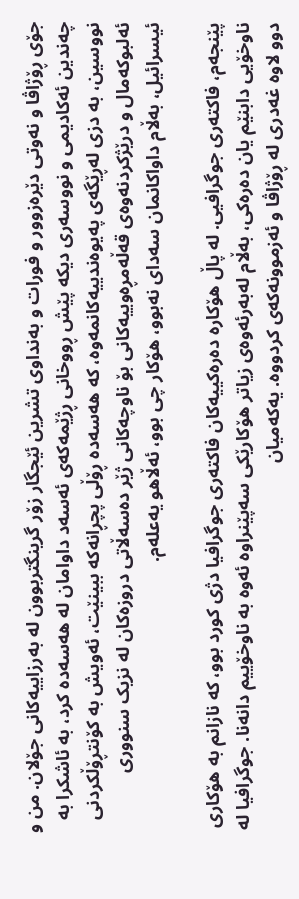جۆی ڕۆژاڤا و نەوتی دێرەزوور و فورات و بەنداوی تشرین ئێجگار زۆر گرینگتربوون لە بەرزاییەکانی جۆلان. من و چەندین ئەکادیمی و نووسەری دیکە پێش ڕووخانی ڕژێمەکەی ئەسەد داوامان لە هەسەدە کرد، بە ئاشکرا بە نووسین، بە دزی لەڕێگەی پەیوەندییەکانمەوە، کە هەسەدە ڕۆڵی پچڕانەکە ببینێت، ئەویش بە کۆنتڕۆڵکردنی ئەلبوکەمال و درێژکردنەوەی قەڵەمڕەوییەکانی بۆ ناوچەکانی ژێر دەسەڵاتی دروزەکان لە نزیک سنووری ئیسرائیل، بەڵام داواکانمان سەدای نەبوو، هۆکار چی بوو، ئەڵاهو یەعلەم.

پێنجەم، فاکتەری جوگرافیی. لە پاڵ هۆکارە دەرەکییەکان فاکتەری جوگرافیا دژی کورد بوو، کە نازانم بە هۆکاری ناوخۆیی دابنێم یان دەرەکی، بەڵام لەبەرئەوەی زیاتر هۆکارێکی سەپێنراوە ئەوە بە ناوخۆییم دانەنا. جوگرافیا لە دوو لاوە غەدری لە ڕۆژاڤا و ئەزموونەکەی کردووە. یەکەمیان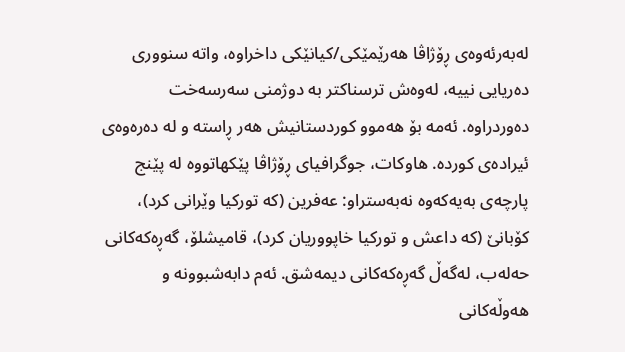لەبەرئەوەی ڕۆژاڤا هەرێمێکی/کیانێکی داخراوە، واتە سنووری دەریایی نییە، لەوەش ترسناکتر بە دوژمنی سەرسەخت دەوردراوە. ئەمە بۆ هەموو کوردستانیش هەر ڕاستە و لە دەرەوەی ئیرادەی کوردە. هاوکات، جوگرافیای ڕۆژاڤا پێکهاتووە لە پێنج پارچەی بەیەکەوە نەبەستراو: عەفرین (کە تورکیا وێرانی کرد)، کۆبانێ (کە داعش و تورکیا خاپووریان کرد)، قامیشلۆ، گەڕەکەکانی حەلەب، لەگەڵ گەڕەکەکانی دیمەشق. ئەم دابەشبوونە و هەوڵەکانی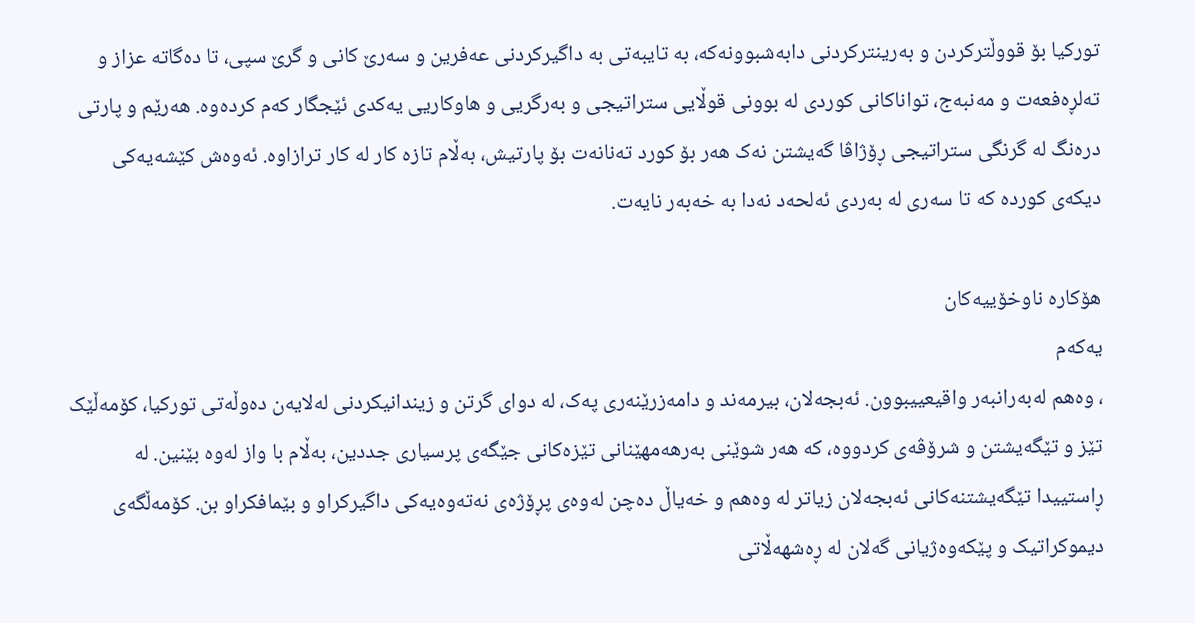تورکیا بۆ قووڵترکردن و بەرینترکردنی دابەشبوونەکە، بە تایبەتی بە داگیرکردنی عەفرین و سەرێ کانی و گرێ سپی، تا دەگاتە عزاز و تەلڕەفعەت و مەنبەج، تواناکانی کوردی لە بوونی قوڵایی ستراتیجی و بەرگریی و هاوکاریی یەکدی ئێجگار کەم کردەوە. هەرێم و پارتی درەنگ لە گرنگی ستراتیجی ڕۆژاڤا گەیشتن نەک هەر بۆ کورد تەنانەت بۆ پارتیش، بەڵام تازە کار لە کار ترازاوە. ئەوەش کێشەیەکی دیکەی کوردە کە تا سەری لە بەردی ئەلحەد نەدا بە خەبەر نایەت.

هۆکارە ناوخۆییەکان
یەکەم
، وەهم لەبەرانبەر واقیعییبوون. ئەبجەلان، بیرمەند و دامەزرێنەری پەک، لە دوای گرتن و زیندانیکردنی لەلایەن دەوڵەتی تورکیا، کۆمەڵێک تێز و تێگەیشتن و شرۆڤەی کردووە، کە هەر شوێنی بەرهەمهێنانی تێزەکانی جێگەی پرسیاری جددین، بەڵام با واز لەوە بێنین. لە ڕاستییدا تێگەیشتنەکانی ئەبجەلان زیاتر لە وەهم و خەیاڵ دەچن لەوەی پڕۆژەی نەتەوەیەکی داگیرکراو و بێمافکراو بن. کۆمەڵگەی دیموکراتیک و پێکەوەژیانی گەلان لە ڕەشهەڵاتی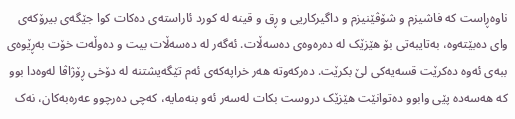ناوەڕاست کە فاشیزم و شۆڤێنیزم و داگیرکاریی و ڕق و قینە لە کورد ئاراستەی دەکات کوا جێگەی بیرۆکەی وای دەبێتەوە، بەتایبەتی بۆ هێزێک لە دەرەوەی دەسەڵات. ئەگەر لە دەسەڵات بیت و دەوڵەت خۆت بەڕێوەی ببەی ئەوە دەکرێت قسەیەکی لێ بکرێت. دەرکەوتە هەر خراپەکەی ئەم تێگەیشتنە لە دۆخی ڕۆژاڤا لەوەدا بوو کە هەسەدە پێی وابوو دەتوانێت هێزێک دروست بکات لەسەر ئەو بنەمایە، کەچی دەرچوو عەرەبەکان، نەک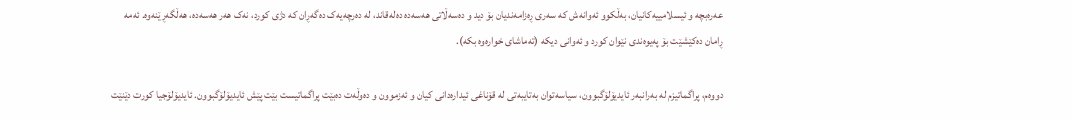عەرەبچە و ئیسلامییەکانیان، بەڵکوو ئەوانەش کە سەری ڕەزامەندیان بۆ دید و دەسەڵاتی هەسەدە دەلەقاند، لە دەرچەیەک دەگەڕان کە دژی کورد، نەک هەر هەسەدە، هەڵگەڕێنەوە. ئەمە ڕامان دەكێشێت بۆ پەیوەندی نێوان کورد و ئەوانی دیکە (تەماشای خوارەوە بکە).

دووەم، پراگماتیزم لە بەرانبەر ئایدیۆلۆگبوون، سیاسەتوان بەتایبەتی لە قۆناغی ئیدارەدانی کیان و ئەزموون و دەوڵەت دەبێت پراگماتیست بێت پێش ئایدیۆلۆگبوون. ئایدیۆلۆجیا کورت دێنێت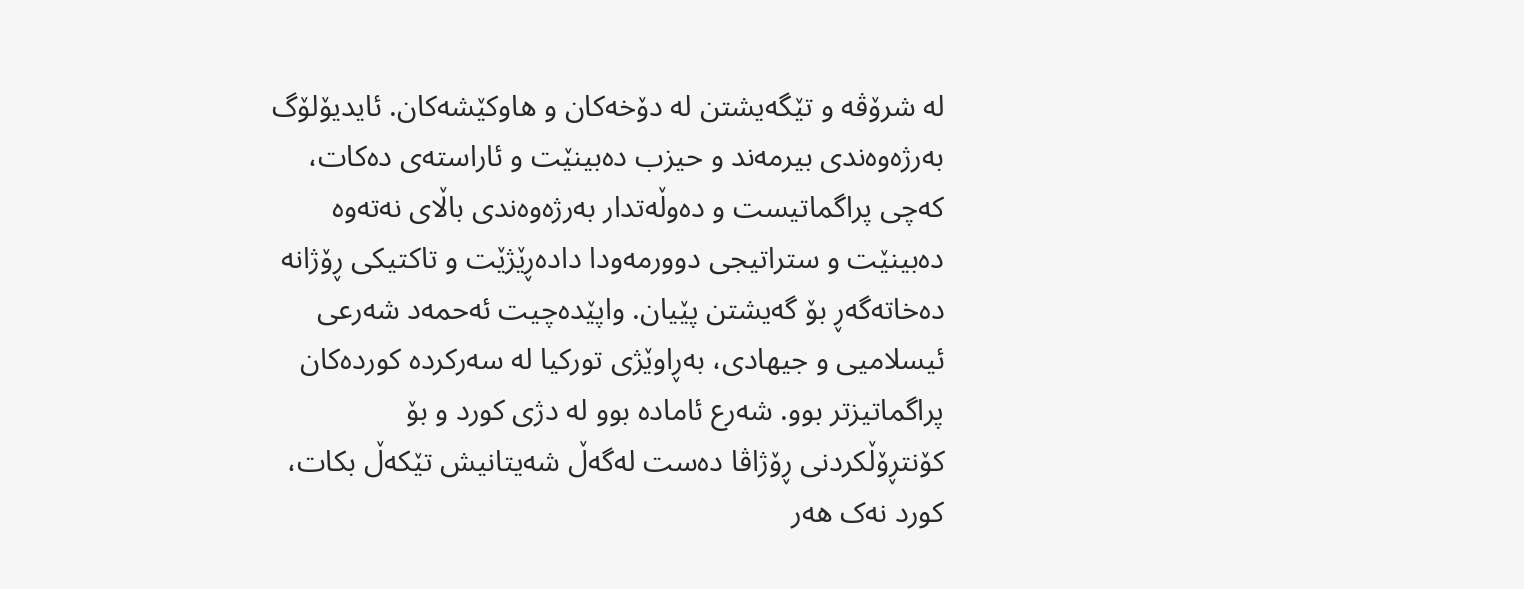لە شرۆڤە و تێگەیشتن لە دۆخەکان و هاوکێشەکان. ئایدیۆلۆگ بەرژەوەندی بیرمەند و حیزب دەبینێت و ئاراستەی دەکات، کەچی پراگماتیست و دەوڵەتدار بەرژەوەندی باڵای نەتەوە دەبینێت و ستراتیجی دوورمەودا دادەڕێژێت و تاکتیکی ڕۆژانە دەخاتەگەڕ بۆ گەیشتن پێیان. واپێدەچیت ئەحمەد شەرعی ئیسلامیی و جیهادی، بەڕاوێژی تورکیا لە سەرکردە کوردەکان پراگماتیزتر بوو. شەرع ئامادە بوو لە دژی کورد و بۆ کۆنتڕۆڵکردنی ڕۆژاڤا دەست لەگەڵ شەیتانیش تێکەڵ بکات، کورد نەک هەر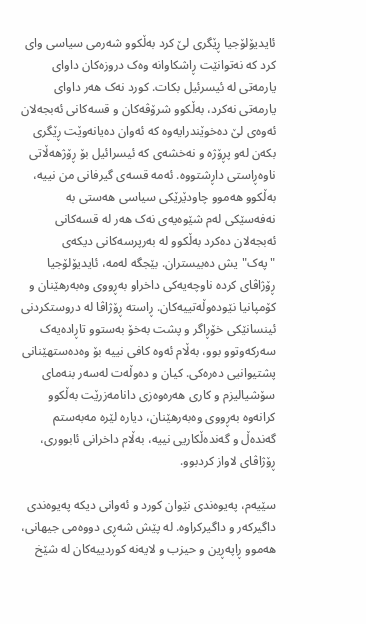ئایدیۆلۆجیا ڕێگری لێ کرد بەڵکوو شەرمی سیاسی وای کرد کە نەتوانێت ڕاشکاوانە وەک دروزەکان داوای یارمەتی لە ئیسرئیل بکات. کورد نەک هەر داوای یارمەتی نەکرد، بەڵکوو شرۆڤەکان و قسەکانی ئەبجەلان ئەوەی لێ دەخوێندرایەوە کە ئەوان دەیانەوێت ڕێگری بکەن لەو پڕۆژە و نەخشەی کە ئیسرائیل بۆ ڕۆژهەڵاتی ناوەڕاستی داڕشتووە. ئەمە قسەی گیرفانی من نییە، بەڵکوو هەموو چاودێرێکی سیاسی هەستی بە نەفەسێکی لەم شێوەیەی نەک هەر لە قسەکانی ئەبجەلان دەکرد بەڵکوو لە بەرپرسەکانی دیکەی "پەک"یش دەبیستران. بێجگە لەمە، ئایدیۆلۆجیا ڕۆژاڤای کردە ناوچەیەکی داخراو بەڕووی وەبەرهێنان و کۆمپانیا نێودەوڵەتییەکان. ڕاستە ڕۆژاڤا لە دروستکردنی ئینسانێکی خۆڕاگر و پشت بەخۆ بەستوو تاڕادەیەک سەرکەوتوو بوو، بەڵام ئەوە کافی نییە بۆ وەدەستهێنانی پشتیوانیی دەرەکی. کیان و دەوڵەت لەسەر بنەمای سۆشیالیزم و کاری هەرەوەزی دانامەزرێت بەڵکوو کرانەوە بەڕووی وەبەرهێنان، دیارە لێرە مەبەستم گەندەڵ و گەندەڵکاریی نییە، بەڵام داخرانی ئابووری، ڕۆژاڤای لاواز کردبوو.

سێیەم، پەیوەندی نێوان کورد و ئەوانی دیکە پەیوەندی داگیرکەر و داگیرکراوە. لە پێش شەڕی دووەمی جیهانی، هەموو ڕاپەڕین و حیزب و لایەنە کوردییەکان لە شێخ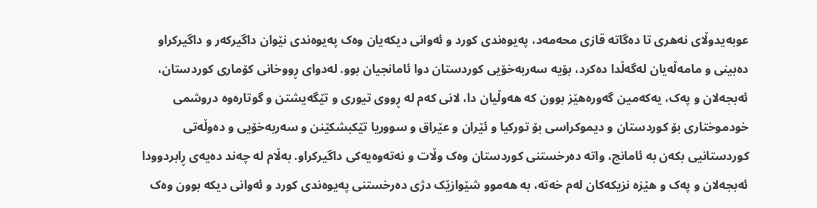عوبەیدوڵای نەهری تا دەگاتە قازی محەمەد، پەیوەندی کورد و ئەوانی دیکەیان وەک پەیوەندی نێوان داگیرکەر و داگیرکراو دەبینی و مامەڵەیان لەگەڵدا دەکرد، بۆیە سەربەخۆیی کوردستان دوا ئامانجیان بوو. لەدوای ڕووخانی کۆماری کوردستان، ئەبجەلان و پەک، یەکەمین گەورەهێز بوون کە هەوڵیان دا، لانی کەم لە ڕووی تیوری و تێگەیشتن و گوتارەوە دروشمی خودموختاری بۆ کوردستان و دیموکراسی بۆ تورکیا و ئێران و عێراق و سووریا تێکبشکێنن و سەربەخۆیی و دەوڵەتی کوردستانیی بکەن بە ئامانج، واتە دەرخستنی کوردستان وەک وڵات و نەتەوەیەکی داگیرکراو. بەڵام لە چەند دەیەی ڕابردوودا ئەبجەلان و پەک و هێزە نزیکەکان لەم خەتە، بە هەموو شێوازێک دژی دەرخستنی پەیوەندی کورد و ئەوانی دیکە بوون وەک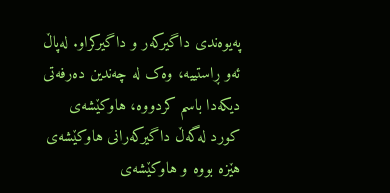پەیوەندی داگیرکەر و داگیرکراو. لەپاڵ ئەو ڕاستییە، وەک لە چەندین دەرفەتی دیکەدا باسم کردووە، هاوکێشەی کورد لەگەڵ داگیرکەرانی هاوکێشەی هێزە بووە و هاوکێشەی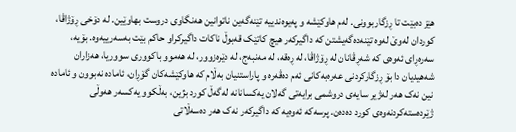هێز دەبێت تا ڕزگاربوونی. لەم هاوکێشە و پەیوەندییە تێنەگەین ناتوانین هەنگاوی دروست بهاوێین. لە دۆخی ڕۆژاڤا، کوردان لەوێ لەوە تێنەدەگەیشتن کە داگیرکەر هیچ کاتێک قەبوڵ ناکات داگیرکراو حاکم بێت بەسەرییەوە. بۆیە، سەرەڕای ئەوەی کە شەڕڤانان لە ڕۆژاڤا، لە ڕەقە، لە مەنبەج، لە دێرەزوور، لە هەموو باکووری سووریا، هەزاران شەهیدیان دا بۆ ڕزگارکردنی عەرەبەکانی ئەم دەڤەرە و پاراستنیان بەڵام کە هاوکێشەکان گۆڕان، ئامادە نەبوون و ئامادە نین نەک هەر لەژیر سایەی دروشمی برایەتی گەلان یەکسانانە لەگەڵ کورد بژین، بەڵکوو یەکسەر هەوڵی ژێردەستەکردنەوەی کورد دەدەن. پرسەکە ئەوەیە کە داگیرکەر نەک هەر دەسەڵاتی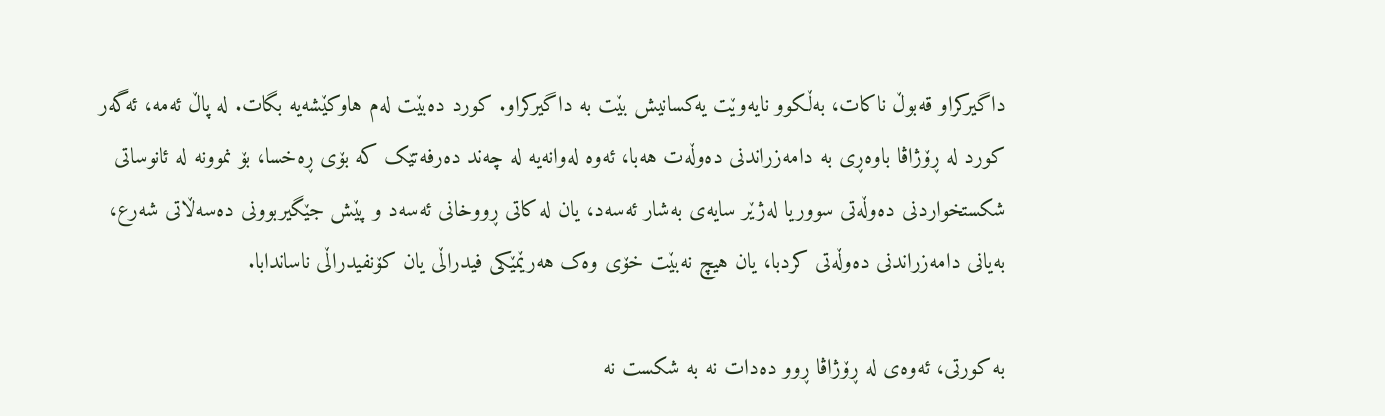داگیرکراو قەبوڵ ناکات، بەڵکوو نایەوێت یەکسانیش بێت بە داگیرکراو. کورد دەبێت لەم هاوکێشەیە بگات. لە پاڵ ئەمە، ئەگەر کورد لە ڕۆژاڤا باوەڕی بە دامەزراندنی دەوڵەت هەبا، ئەوە لەوانەیە لە چەند دەرفەتێک کە بۆی ڕەخسا، بۆ نموونە لە ئانوساتی شکستخواردنی دەوڵەتی سووریا لەژێر سایەی بەشار ئەسەد، یان لە کاتی ڕووخانی ئەسەد و پێش جێگیربوونی دەسەڵاتی شەرع، بەیانی دامەزراندنی دەوڵەتی کردبا، یان هیچ نەبێت خۆی وەک هەرێمێکی فیدراڵی یان کۆنفیدراڵی ناساندابا.

بە کورتی، ئەوەی لە ڕۆژاڤا ڕوو دەدات نە بە شکست نە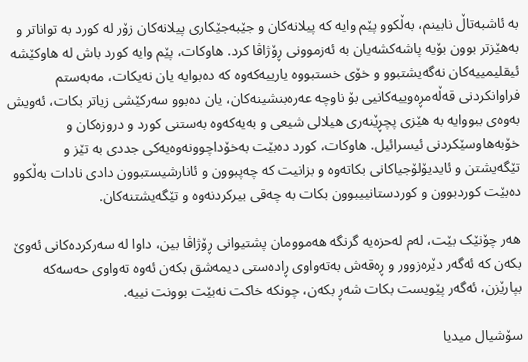بە ئاشبەتاڵ نابینم، بەڵکوو پێم وایە کە پیلانەکان و جێبەجێکاری پیلانەکان زۆر لە کورد بە تواناتر و بەهێزتر بوون بۆیە پاشەکشەیان بە ئەزموونی ڕۆژاڤا کرد. هاوکات، پێم وایە کورد باش لە هاوکێشە ئیقلیمییەکان نەگەیشتبوو و خۆی خستبووە یارییەکەوە کە دەبوایە یان نەیکات، مەبەستم فراوانکردنی قەڵەمڕەوییەکانیی بۆ ناوچە عەرەبنشینەکان، یان دەبوو سەرکێشی زیاتر بکات، ئەویش بەوەی ببووایە بە هێزی پچڕێنەری هیلالی شیعی و بەیەکەوە بەستنی کورد و دروزەکان و خۆبەهاوسێکردنی ئیسرائیل. هاوکات، کورد دەبێت بەخۆداچوونەوەیەکی جددی بە تێز و تێگەیشتن و ئایدیۆلۆجیاکانی بکاتەوە و بزانیت کە چەپبوون و ئانارشیستبوون دادی نادات بەڵکوو دەبێت کوردبوون و کوردستانییبوون بکات بە چەقی بیرکردنەوە و تێگەیشتنەکان.

هەر چۆنێک بێت، لەم لەحزەیە گرنگە هەموومان پشتیوانی ڕۆژاڤا بین، داوا لە سەرکردەکانی ئەوێ بکەن کە ئەگەر دێرەزوور و ڕەقەش بەتەواوی ڕادەستی دیمەشق بکەن ئەوە تەواوی حەسەکە بپارێزن، ئەگەر پێویست بکات شەڕ بکەن، چونکە خاکت نەبێت بوونت نییە.

سۆشیال میدیا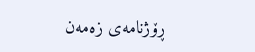ڕۆژنامەی زەمەن